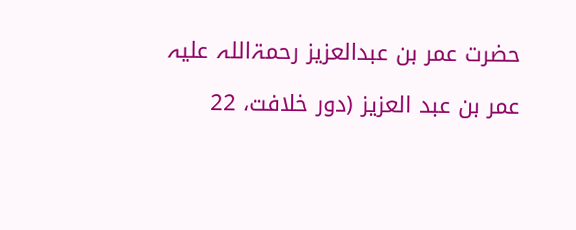حضرت عمر بن عبدالعزیز رحمۃاللہ علیہ

عمر بن عبد العزیز (دور خلافت، 22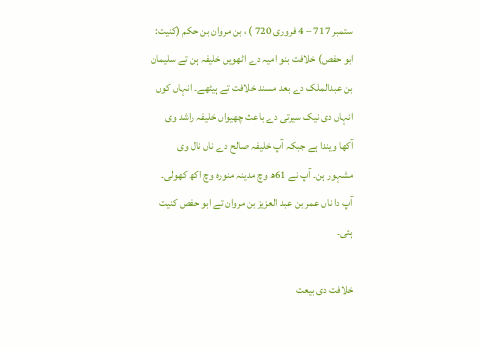ستمبر 717 – 4 فروری 720 ) ، بن مروان بن حکم (کنیت: ابو حفص) خلافت بنو امیہ دے اٹھویں خلیفہ ہن تے سلیمان بن عبدالملک دے بعد مسند خلافت تے ٻیٹھے۔ انہاں کوں انہاں دی نیک سیرتی دے باعث چھیواں خلیفہ راشد وی آکھا ویندا ہے جبکہ آپ خلیفہ صالح دے ناں نال وی مشہور ہن۔ آپ نے 61ھ وچ مدینہ منورہ وچ اکھ کھولی۔ آپ دا ناں عمر بن عبد العزیز بن مروان تے ابو حفص کنیت ہئی۔

خلافت دی بیعت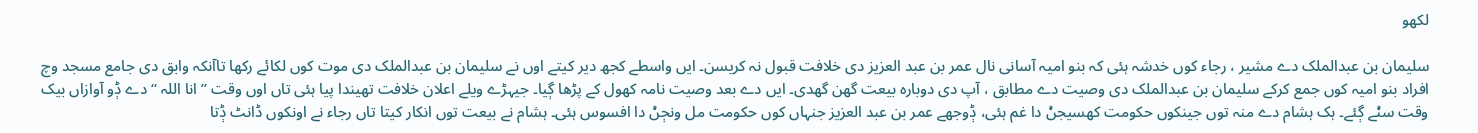لکھو

سلیمان بن عبدالملک دے مشیر ، رجاء کوں خدشہ ہئی کہ بنو امیہ آسانی نال عمر بن عبد العزیز دی خلافت قبول نہ کریسن۔ ایں واسطے کجھ دیر کیتے اوں نے سلیمان بن عبدالملک دی موت کوں لکائے رکھا تاآنکہ وابق دی جامع مسجد وچ افراد بنو امیہ کوں جمع کرکے سلیمان بن عبدالملک دی وصیت دے مطابق ، آپ دی دوبارہ بیعت گھن گھدی۔ ایں دے بعد وصیت نامہ کھول کے پڑھا ڳیا۔ جیہڑے ویلے اعلان خلافت تھیندا پیا ہئی تاں اوں وقت ’’انا اللہ ‘‘ دے ݙو آوازاں بیک وقت سݨے ڳئے۔ ہک ہشام دے منہ توں جینکوں حکومت کھسیجݨ دا غم ہئی، ݙوجھے عمر بن عبد العزیز جنہاں کوں حکومت مل ونڄݨ دا افسوس ہئی۔ ہشام نے بیعت توں انکار کیتا تاں رجاء نے اونکوں ڈانٹ ݙتا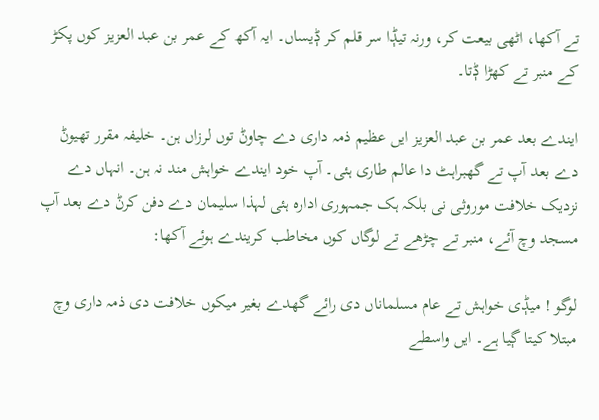تے آکھا، اٹھی بیعت کر، ورنہ تیݙا سر قلم کر ݙیساں۔ ایہ آکھ کے عمر بن عبد العزیز کوں پکڑ کے منبر تے کھڑا ݙتا۔

ایندے بعد عمر بن عبد العزیز ایں عظیم ذمہ داری دے چاوݨ توں لرزاں ہن۔ خلیفہ مقرر تھیوݨ دے بعد آپ تے گھبراہٹ دا عالم طاری ہئی۔ آپ خود ایندے خواہش مند نہ ہن۔ انہاں دے نزدیک خلافت موروثی نی بلکہ ہک جمہوری ادارہ ہئی لہذا سلیمان دے دفن کرݨ دے بعد آپ مسجد وچ آئے، منبر تے چڑھے تے لوگاں کوں مخاطب کریندے ہوئے آکھا:

لوگو ! میݙی خواہش تے عام مسلماناں دی رائے گھدے بغیر میکوں خلافت دی ذمہ داری وچ مبتلا کیتا ڳیا ہے۔ ایں واسطے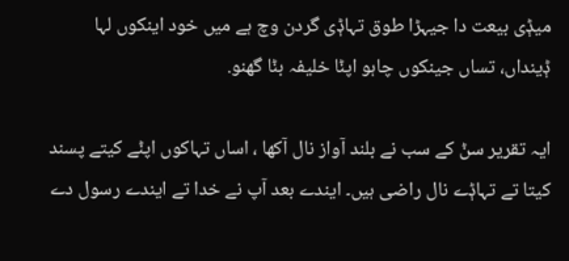میݙی بیعت دا جیہڑا طوق تہاݙی گردن وچ ہے میں خود اینکوں لہا ݙینداں، تساں جینکوں چاہو اپݨا خلیفہ بݨا گھنو.

ایہ تقریر سݨ کے سب نے بلند آواز نال آکھا ، اساں تہاکوں اپݨے کیتے پسند کیتا تے تہاݙے نال راضی ہیں۔ ایندے بعد آپ نے خدا تے ایندے رسول دے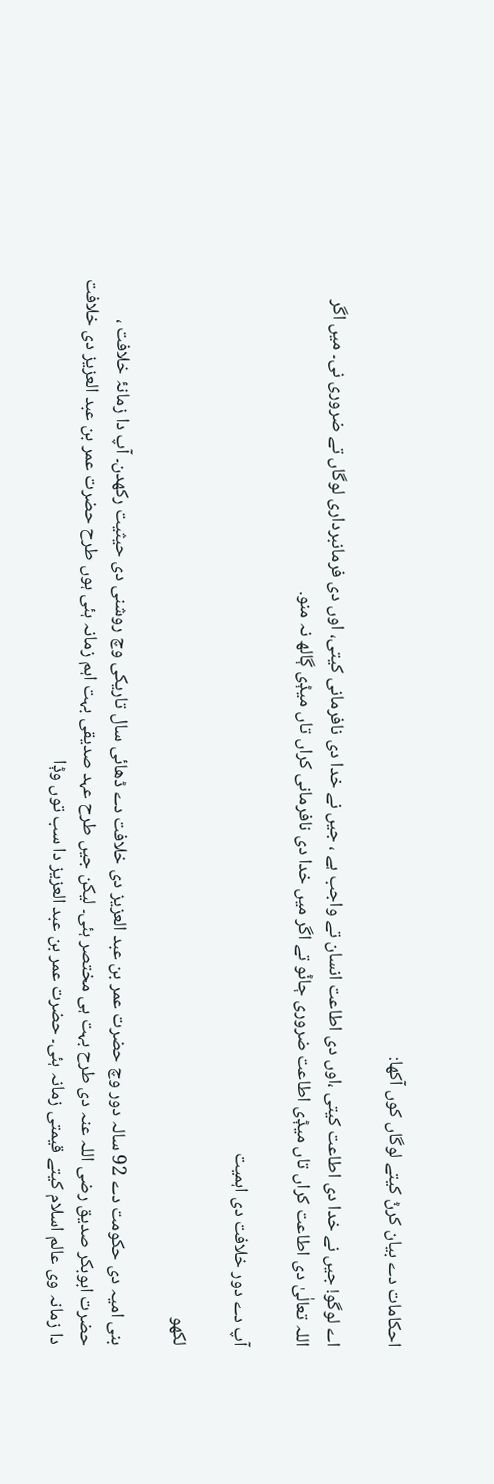احکامات دے بیان کرݨ کیتے لوگاں کوں آکھا:

اے لوگو! جیں نے خدا دی اطاعت کیتی ،اوں دی اطاعت انسان تے واجب ہے ، جیں نے خدا دی نافرمانی کیتی، اوں دی فرمانبرداری لوگاں تے ضروری نی۔ میں اگر اللہ تعالٰیٰ دی اطاعت کراں تاں میݙی اطاعت ضروری ڄاݨو تے اگر میں خدا دی نافرمانی کراں تاں میݙی ڳالھ نہ منو.

آپ دے دور خلافت دی اہمیت

لکھو

بنی امیہ دی حکومت دے 92 سالہ دور وچ حضرت عمر بن عبد العزیز دی خلافت دے ڈھائی سال تاریکی وچ روشنی دی حیثیت رکھدن۔ آپ دا زمانۂ خلافت ، حضرت ابوبکر صدیق رضی اللہ عنہ دی طرح بہت ہی مختصر ہئی۔ لیکن جیں طرح عہد صدیقی بہت اہم زمانہ ہئی ہوں طرح حضرت عمر بن عبد العزیز دی خلافت دا زمانہ وی عالم اسلام کیتے قیمتی زمانہ ہئی۔ حضرت عمر بن عبد العزیز دا سب توں وݙا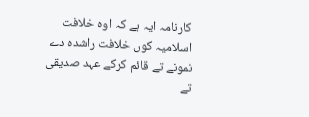کارنامہ ایہ ہے کہ اوہ خلافت اسلامیہ کوں خلافت راشدہ دے نمونے تے قائم کرکے عہد صدیقی تے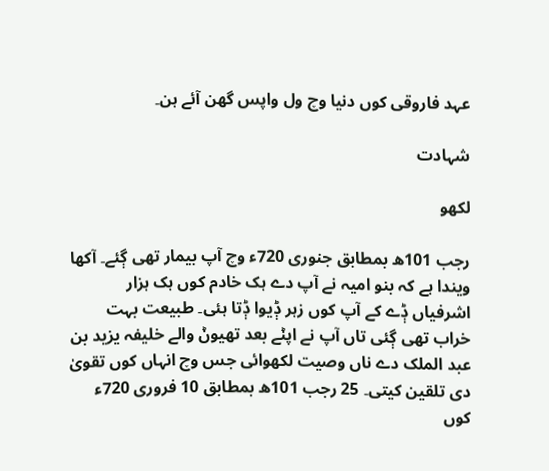عہد فاروقی کوں دنیا وچ ول واپس گھن آئے ہن۔

شہادت

لکھو

رجب 101ھ بمطابق جنوری 720ء وچ آپ بیمار تھی ڳئے۔ آکھا ویندا ہے کہ بنو امیہ نے آپ دے ہک خادم کوں ہک ہزار اشرفیاں ݙے کے آپ کوں زہر ݙیوا ݙتا ہئی۔ طبیعت بہت خراب تھی ڳئی تاں آپ نے اپݨے بعد تھیوݨ والے خلیفہ یزید بن عبد الملک دے ناں وصیت لکھوائی جس وچ انہاں کوں تقویٰ دی تلقین کیتی۔ 25 رجب 101ھ بمطابق 10 فروری 720ء کوں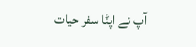آپ نے اپݨا سفر حیات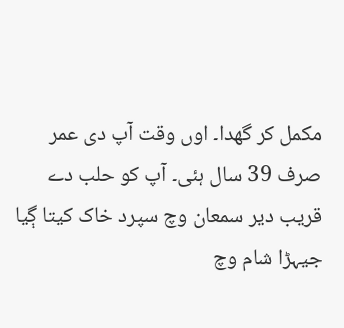مکمل کر گھدا۔ اوں وقت آپ دی عمر صرف 39 سال ہئی۔ آپ کو حلب دے قریب دیر سمعان وچ سپرد خاک کیتا ڳیا جیہڑا شام وچ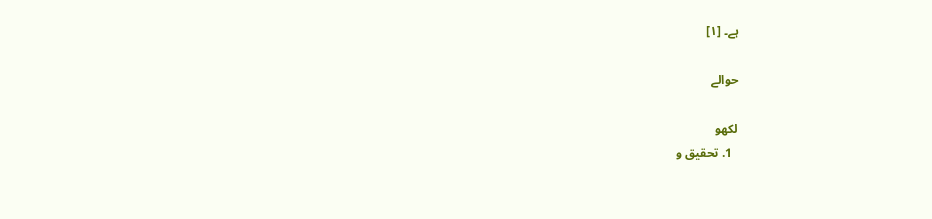ہے۔ [١]

حوالے

لکھو
  1. تحقیق و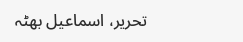تحریر، اسماعیل بھٹہ